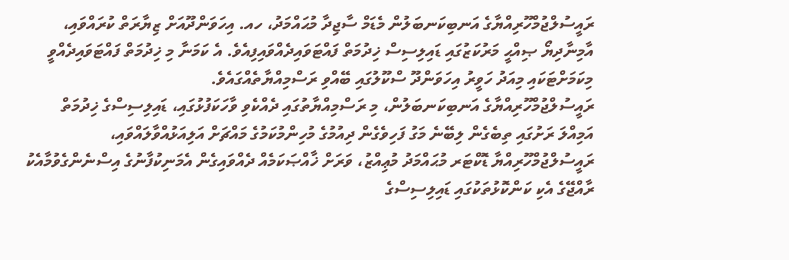ރައީސުލްޖުމްހޫރިއްޔާގެ އަނބިކަނބަލުން މެޑަމް ސާޖިދާ މުޙައްމަދު، ހއ. އިހަވަންދޫއަށް ޒިޔާރަތް ކުރައްވައި، އާމިނާދިޔޯ ޞިއްޙީ މަރުކަޒުގައި ޑައިލިސިސް ޚިދުމަތް ފައްޓަވައިދެއްވައިފިއެވެ. އެ ކަމަނާ މި ޚިދުމަތް ފައްޓަވައިދެއްވީ މިކަމަށްޓަކައި މިއަދު ހަވީރު އިހަވަންދޫ ސްކޫލުގައި ބޭއްވި ރަސްމިއްޔާތެއްގައެވެ.
ރައީސުލްޖުމްހޫރިއްޔާގެ އަނބިކަނބަލުން، މި ރަސްމިއްޔާތުގައި ދެއްކެވި ވާހަކަފުޅުގައި، ޑައިލިސިސްގެ ޚިދުމަތް އަމިއްލަ ރަށުގައި ތިބެގެން ލިބޭނެ މަގު ފަހިވެގެން ދިއުމުގެ މުހިންމުކަމުގެ މައްޗަށް އަލިއަޅުއްވާލައްވައި، ރައީސުލްޖުމްހޫރިއްޔާ ޑޮކްޓަރ މުޙައްމަދު މުޢިއްޒު، ވަރަށް ޚާއްޞަކަމެއް ދެއްވައިގެން އެމަނިކުފާނުގެ އިސްނެންގެވުމާއެކު ރާއްޖޭގެ އެކި ކަންކޮޅުތަކުގައި ޑައިލިސިސްގެ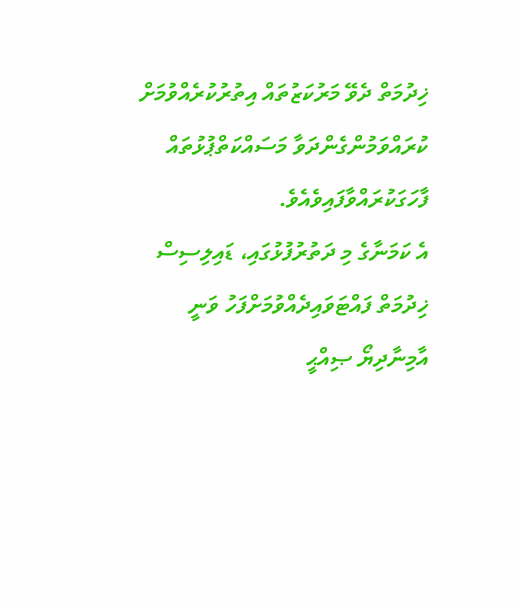ޚިދުމަތް ދެވޭ މަރުކަޒުތައް އިތުރުކުރެއްވުމަށް ކުރައްވަމުންގެންދަވާ މަސައްކަތްޕުޅުތައް ފާހަގަކުރައްވާފައިވެއެވެ.
އެ ކަމަނާގެ މި ދަތުރުފުޅުގައި، ޑައިލިސިސް ޚިދުމަތް ފައްޓަވައިދެއްވުމަށްފަހު ވަނީ އާމިނާދިޔޯ ޞިއްޙީ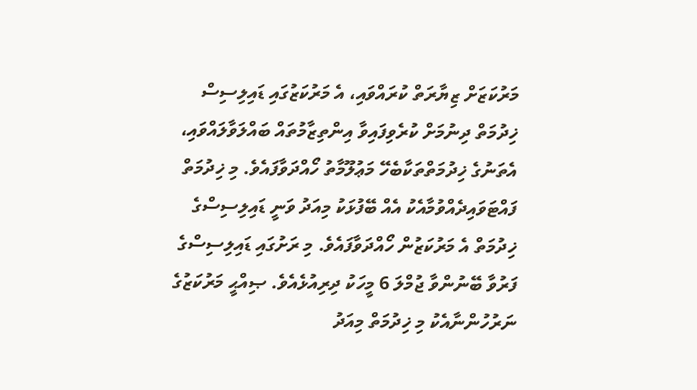މަރުކަޒަށް ޒިޔާރަތް ކުރައްވައި، އެ މަރުކަޒުގައި ޑައިލިސިސް ޚިދުމަތް ދިނުމަށް ކުރެވިފައިވާ އިންތިޒާމުތައް ބައްލަވާލައްވައި، އެތަނުގެ ޚިދުމަތްތަކާބެހޭ މަޢުލޫމާތު ހޯއްދަވާފައެވެ. މި ޚިދުމަތް ފައްޓަވައިދެއްވުމާއެކު އެއް ބޭފުޅަކު މިއަދު ވަނީ ޑައިލިސިސްގެ ޚިދުމަތް އެ މަރުކަޒުން ހޯއްދަވާފައެވެ. މި ރަށުގައި ޑައިލިސިސްގެ ފަރުވާ ބޭނުންވާ ޖުމްލަ 6 މީހަކު ދިރިއުޅެއެވެ. ޞިއްޙީ މަރުކަޒުގެ ނަރުހުންނާއެކު މި ޚިދުމަތް މިއަދު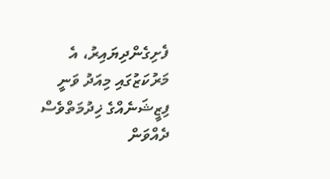ފެށިގެންދިޔައިރު، އެ މަރުކަޒުގައި މިއަދު ވަނީ ފިޒީޝަނެއްގެ ޚިދުމަތްވެސް ދެއްވަން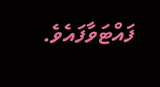ފައްޓަވާފައެވެ.